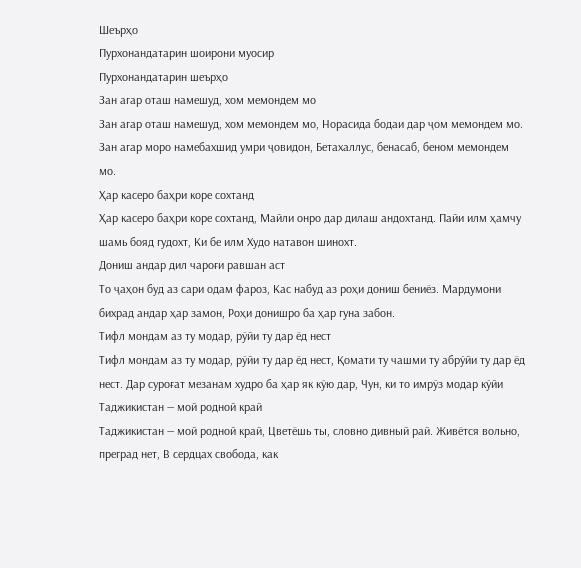Шеърҳо
Пурхонандатарин шоирони муосир
Пурхонандатарин шеърҳо
Зан агар оташ намешуд, хом мемондем мо
Зан агар оташ намешуд, хом мемондем мо, Норасида бодаи дар ҷом мемондем мо. Зан агар моро намебахшид умри ҷовидон, Бетахаллус, бенасаб, беном мемондем мо.
Ҳар касеро баҳри коре сохтанд
Ҳар касеро баҳри коре сохтанд, Майли онро дар дилаш андохтанд. Пайи илм ҳамчу шамь бояд гудохт, Ки бе илм Худо натавон шинохт.
Дониш андар дил чароғи равшан аст
То ҷаҳон буд аз сари одам фароз, Кас набуд аз роҳи дониш бениёз. Мардумони бихрад андар ҳар замон, Роҳи донишро ба ҳар гуна забон.
Тифл мондам аз ту модар, рӯйи ту дар ёд нест
Тифл мондам аз ту модар, рӯйи ту дар ёд нест, Қомати ту чашми ту абрӯйи ту дар ёд нест. Дар суроғат мезанам худро ба ҳар як кӯю дар, Чун, ки то имрӯз модар кӯйи
Таджикистан — мой родной край
Таджикистан — мой родной край, Цветёшь ты, словно дивный рай. Живётся вольно, преград нет, В сердцах свобода, как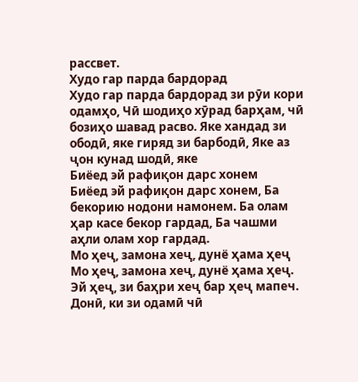рассвет.
Худо гар парда бардорад
Худо гар парда бардорад зи рӯи кори одамҳо, Чӣ шодиҳо хӯрад барҳам, чӣ бозиҳо шавад расво. Яке хандад зи ободӣ, яке гиряд зи барбодӣ, Яке аз ҷон кунад шодӣ, яке
Биёед эй рафиқон дарс хонем
Биёед эй рафиқон дарс хонем, Ба бекорию нодони намонем. Ба олам ҳар касе бекор гардад, Ба чашми аҳли олам хор гардад.
Мо ҳеҷ, замона хеҷ, дунё ҳама ҳеҷ
Мо ҳеҷ, замона хеҷ, дунё ҳама ҳеҷ. Эй ҳеҷ, зи баҳри хеҷ бар ҳеҷ мапеч. Донӣ, ки зи одамӣ чӣ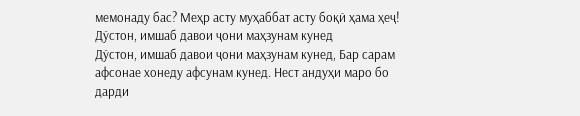мемонаду бас? Меҳр асту муҳаббат асту боқӣ ҳама ҳеҷ!
Дӯстон, имшаб давои ҷони маҳзунам кунед
Дӯстон, имшаб давои ҷони маҳзунам кунед, Бар сарам афсонае хонеду афсунам кунед. Нест андуҳи маро бо дарди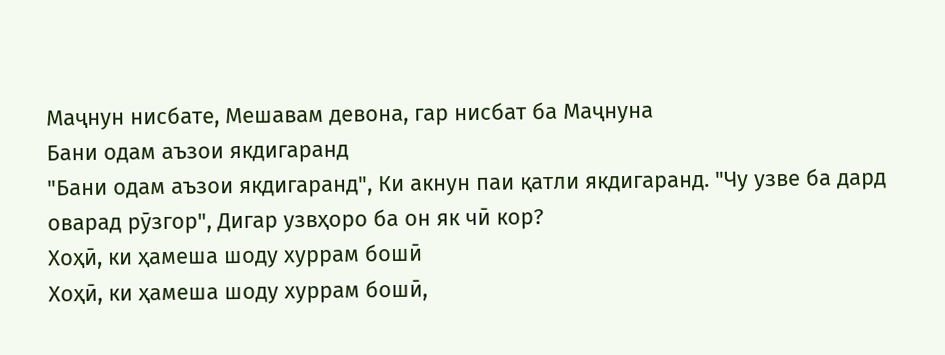Маҷнун нисбате, Мешавам девона, гар нисбат ба Маҷнуна
Бани одам аъзои якдигаранд
"Бани одам аъзои якдигаранд", Ки акнун паи қатли якдигаранд. "Чу узве ба дард оварад рӯзгор", Дигар узвҳоро ба он як чӣ кор?
Хоҳӣ, ки ҳамеша шоду хуррам бошӣ
Хоҳӣ, ки ҳамеша шоду хуррам бошӣ,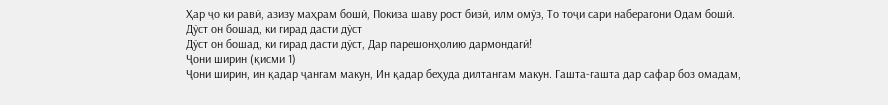Ҳар ҷо ки равӣ, азизу маҳрам бошӣ, Покиза шаву рост бизӣ, илм омӯз, То тоҷи сари наберагони Одам бошӣ.
Дӯст он бошад, ки гирад дасти дӯст
Дӯст он бошад, ки гирад дасти дӯст, Дар парешонҳолию дармондагӣ!
Ҷони ширин (қисми 1)
Ҷони ширин, ин қадар ҷангам макун, Ин қадар беҳуда дилтангам макун. Гашта-гашта дар сафар боз омадам,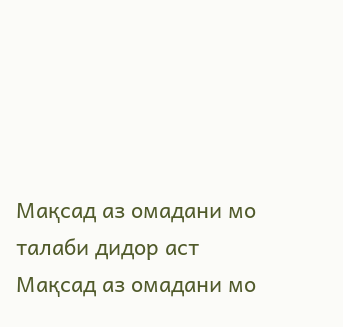Мақсад аз омадани мо талаби дидор аст
Мақсад аз омадани мо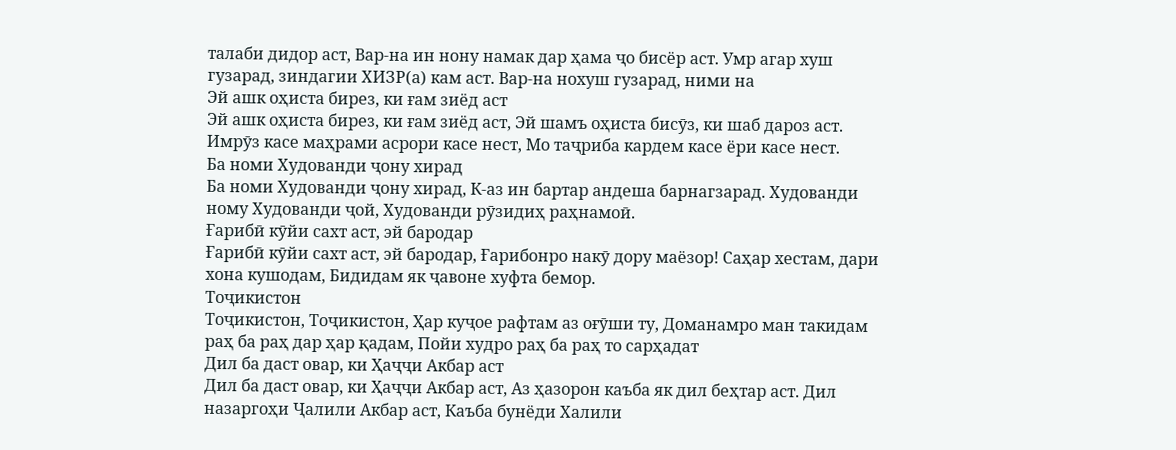талаби дидор аст, Вар-на ин нону намак дар ҳама ҷо бисёр аст. Умр агар хуш гузарад, зиндагии ХИЗР(а) кам аст. Вар-на нохуш гузарад, ними на
Эй ашк оҳиста бирез, ки ғам зиёд аст
Эй ашк оҳиста бирез, ки ғам зиёд аст, Эй шамъ оҳиста бисӯз, ки шаб дароз аст. Имрӯз касе маҳрами асрори касе нест, Мо таҷриба кардем касе ёри касе нест.
Ба номи Худованди ҷону хирад
Ба номи Худованди ҷону хирад, К-аз ин бартар андеша барнагзарад. Худованди ному Худованди ҷой, Худованди рӯзидиҳ раҳнамоӣ.
Ғарибӣ кӯйи сахт аст, эй бародар
Ғарибӣ кӯйи сахт аст, эй бародар, Ғарибонро накӯ дору маёзор! Саҳар хестам, дари хона кушодам, Бидидам як ҷавоне хуфта бемор.
Тоҷикистон
Тоҷикистон, Тоҷикистон, Ҳар куҷое рафтам аз оғӯши ту, Доманамро ман такидам раҳ ба раҳ дар ҳар қадам, Пойи худро раҳ ба раҳ то сарҳадат
Дил ба даст овар, ки Ҳаҷҷи Акбар аст
Дил ба даст овар, ки Ҳаҷҷи Акбар аст, Аз ҳазорон каъба як дил беҳтар аст. Дил назаргоҳи Ҷалили Акбар аст, Каъба бунёди Халили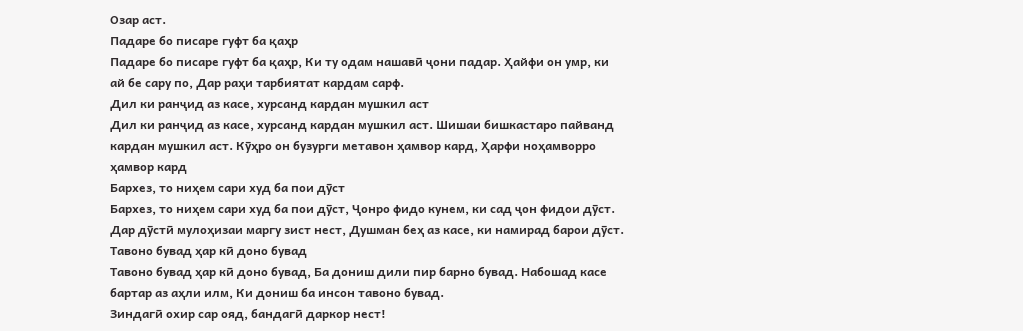Озар аст.
Падаре бо писаре гуфт ба қаҳр
Падаре бо писаре гуфт ба қаҳр, Ки ту одам нашавӣ ҷони падар. Ҳайфи он умр, ки ай бе сару по, Дар раҳи тарбиятат кардам сарф.
Дил ки ранҷид аз касе, хурсанд кардан мушкил аст
Дил ки ранҷид аз касе, хурсанд кардан мушкил аст. Шишаи бишкастаро пайванд кардан мушкил аст. Кӯҳро он бузурги метавон ҳамвор кард, Ҳарфи ноҳамворро ҳамвор кард
Бархез, то ниҳем сари худ ба пои дӯст
Бархез, то ниҳем сари худ ба пои дӯст, Ҷонро фидо кунем, ки сад ҷон фидои дӯст. Дар дӯстӣ мулоҳизаи маргу зист нест, Душман беҳ аз касе, ки намирад барои дӯст.
Тавоно бувад ҳар кӣ доно бувад
Тавоно бувад ҳар кӣ доно бувад, Ба дониш дили пир барно бувад. Набошад касе бартар аз аҳли илм, Ки дониш ба инсон тавоно бувад.
Зиндагӣ охир сар ояд, бандагӣ даркор нест!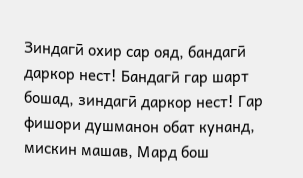Зиндагӣ охир сар ояд, бандагӣ даркор нест! Бандагӣ гар шарт бошад, зиндагӣ даркор нест! Гар фишори душманон обат кунанд, мискин машав, Мард бош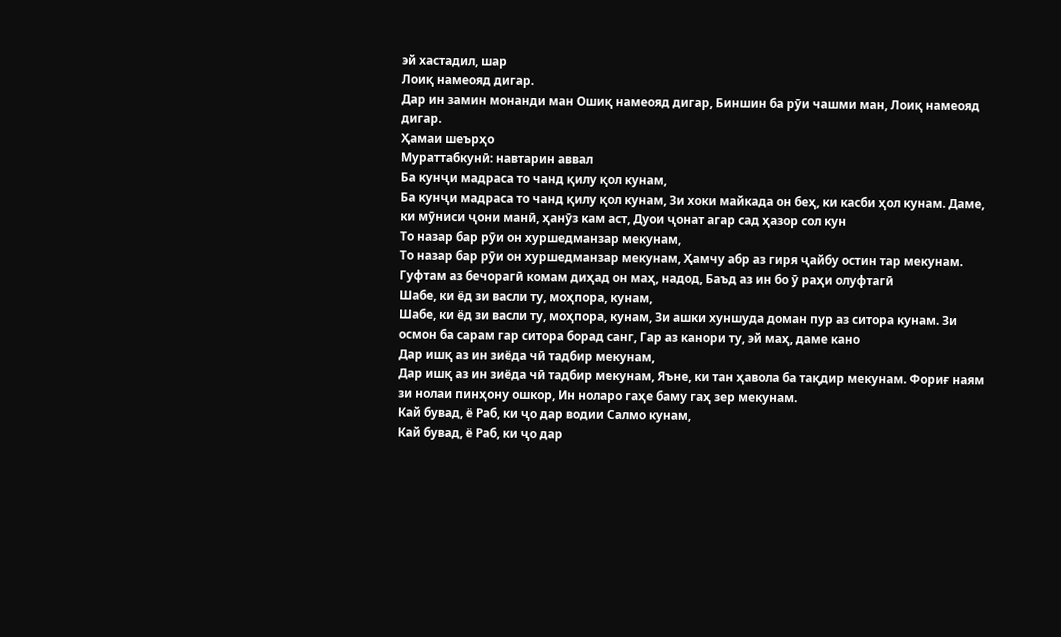эй хастадил, шар
Лоиқ намеояд дигар.
Дар ин замин монанди ман Ошиқ намеояд дигар, Биншин ба рӯи чашми ман, Лоиқ намеояд дигар.
Ҳамаи шеърҳо
Мураттабкунӣ: навтарин аввал
Ба кунҷи мадраса то чанд қилу қол кунам,
Ба кунҷи мадраса то чанд қилу қол кунам, Зи хоки майкада он беҳ, ки касби ҳол кунам. Даме, ки мӯниси ҷони манӣ, ҳанӯз кам аст, Дуои ҷонат агар сад ҳазор сол кун
То назар бар рӯи он хуршедманзар мекунам,
То назар бар рӯи он хуршедманзар мекунам, Ҳамчу абр аз гиря ҷайбу остин тар мекунам. Гуфтам аз бечорагӣ комам диҳад он маҳ, надод, Баъд аз ин бо ӯ раҳи олуфтагӣ
Шабе, ки ёд зи васли ту, моҳпора, кунам,
Шабе, ки ёд зи васли ту, моҳпора, кунам, Зи ашки хуншуда доман пур аз ситора кунам. Зи осмон ба сарам гар ситора борад санг, Гар аз канори ту, эй маҳ, даме кано
Дар ишқ аз ин зиёда чӣ тадбир мекунам,
Дар ишқ аз ин зиёда чӣ тадбир мекунам, Яъне, ки тан ҳавола ба тақдир мекунам. Фориғ наям зи нолаи пинҳону ошкор, Ин ноларо гаҳе баму гаҳ зер мекунам.
Кай бувад, ё Раб, ки ҷо дар водии Салмо кунам,
Кай бувад, ё Раб, ки ҷо дар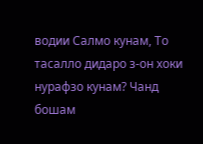водии Салмо кунам, То тасалло дидаро з-он хоки нурафзо кунам? Чанд бошам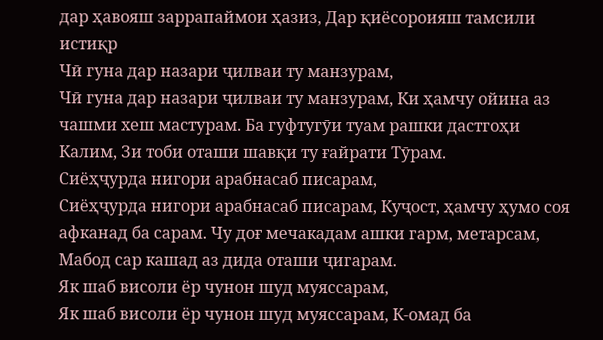дар ҳавояш заррапаймои ҳазиз, Дар қиёсороияш тамсили истиқр
Чӣ гуна дар назари ҷилваи ту манзурам,
Чӣ гуна дар назари ҷилваи ту манзурам, Ки ҳамчу ойина аз чашми хеш мастурам. Ба гуфтугӯи туам рашки дастгоҳи Калим, Зи тоби оташи шавқи ту ғайрати Тӯрам.
Сиёҳҷурда нигори арабнасаб писарам,
Сиёҳҷурда нигори арабнасаб писарам, Куҷост, ҳамчу ҳумо соя афканад ба сарам. Чу доғ мечакадам ашки гарм, метарсам, Мабод сар кашад аз дида оташи ҷигарам.
Як шаб висоли ёр чунон шуд муяссарам,
Як шаб висоли ёр чунон шуд муяссарам, К-омад ба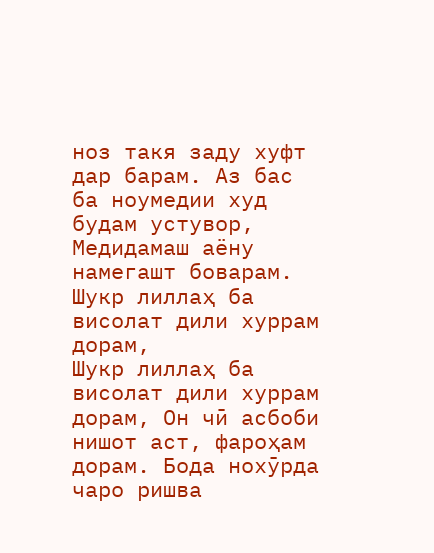ноз такя заду хуфт дар барам. Аз бас ба ноумедии худ будам устувор, Медидамаш аёну намегашт боварам.
Шукр лиллаҳ ба висолат дили хуррам дорам,
Шукр лиллаҳ ба висолат дили хуррам дорам, Он чӣ асбоби нишот аст, фароҳам дорам. Бода нохӯрда чаро ришва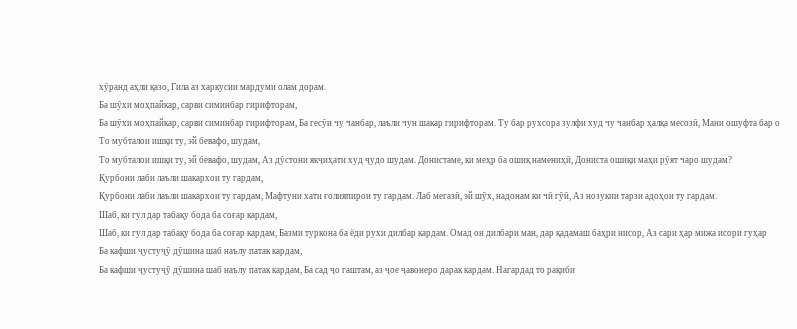хӯранд аҳли қазо, Гила аз харкусии мардуми олам дорам.
Ба шӯхи моҳпайкар, сарви симинбар гирифторам,
Ба шӯхи моҳпайкар, сарви симинбар гирифторам, Ба гесӯи чу чанбар, лаъли чун шакар гирифторам. Ту бар рухсора зулфи худ чу чанбар ҳалқа месозӣ, Мани ошуфта бар о
То мубталои ишқи ту, эй бевафо, шудам,
То мубталои ишқи ту, эй бевафо, шудам, Аз дӯстони якҷиҳати худ ҷудо шудам. Донистаме, ки меҳр ба ошиқ намениҳӣ, Дониста ошиқи маҳи рӯят чаро шудам?
Қурбони лаби лаъли шакархои ту гардам,
Қурбони лаби лаъли шакархои ту гардам, Мафтуни хати ғолияпирои ту гардам. Лаб мегазӣ, эй шӯх, надонам ки чӣ гӯӣ, Аз нозукии тарзи адоҳои ту гардам.
Шаб, ки гул дар табақу бода ба соғар кардам,
Шаб, ки гул дар табақу бода ба соғар кардам, Базми туркона ба ёди рухи дилбар кардам. Омад он дилбари ман, дар қадамаш баҳри нисор, Аз сари ҳар мижа исори гуҳар
Ба кафши ҷустуҷӯ дӯшина шаб наълу патак кардам,
Ба кафши ҷустуҷӯ дӯшина шаб наълу патак кардам, Ба сад ҷо гаштам, аз ҷое ҷавонеро дарак кардам. Нагардад то рақиби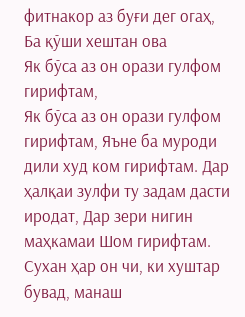фитнакор аз буғи дег огаҳ, Ба қӯши хештан ова
Як бӯса аз он орази гулфом гирифтам,
Як бӯса аз он орази гулфом гирифтам, Яъне ба муроди дили худ ком гирифтам. Дар ҳалқаи зулфи ту задам дасти иродат, Дар зери нигин маҳкамаи Шом гирифтам.
Сухан ҳар он чи, ки хуштар бувад, манаш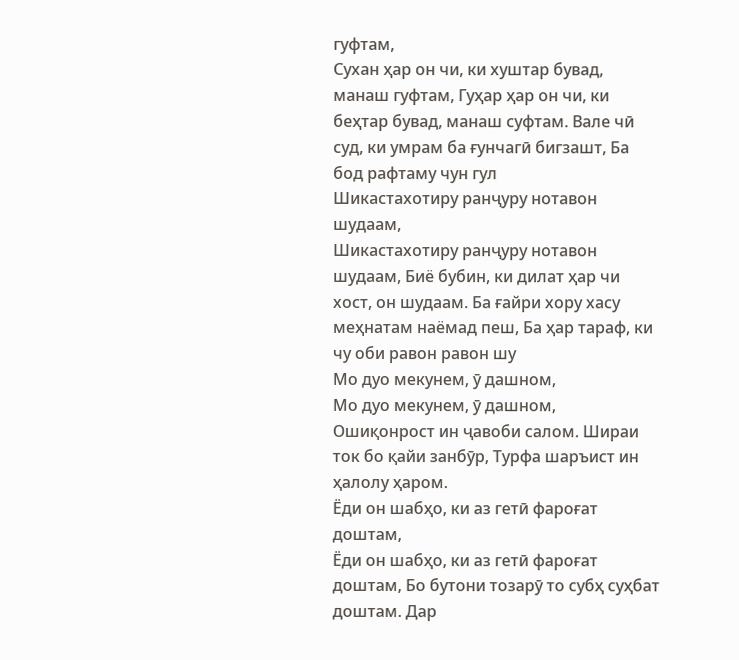гуфтам,
Сухан ҳар он чи, ки хуштар бувад, манаш гуфтам, Гуҳар ҳар он чи, ки беҳтар бувад, манаш суфтам. Вале чӣ суд, ки умрам ба ғунчагӣ бигзашт, Ба бод рафтаму чун гул
Шикастахотиру ранҷуру нотавон шудаам,
Шикастахотиру ранҷуру нотавон шудаам, Биё бубин, ки дилат ҳар чи хост, он шудаам. Ба ғайри хору хасу меҳнатам наёмад пеш, Ба ҳар тараф, ки чу оби равон равон шу
Мо дуо мекунем, ӯ дашном,
Мо дуо мекунем, ӯ дашном, Ошиқонрост ин ҷавоби салом. Шираи ток бо қайи занбӯр, Турфа шаръист ин ҳалолу ҳаром.
Ёди он шабҳо, ки аз гетӣ фароғат доштам,
Ёди он шабҳо, ки аз гетӣ фароғат доштам, Бо бутони тозарӯ то субҳ суҳбат доштам. Дар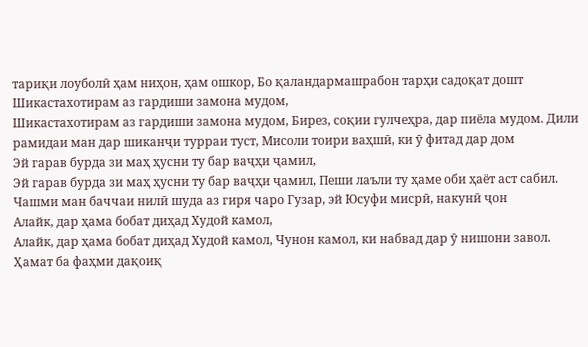тариқи лоуболӣ ҳам ниҳон, ҳам ошкор, Бо қаландармашрабон тарҳи садоқат дошт
Шикастахотирам аз гардиши замона мудом,
Шикастахотирам аз гардиши замона мудом, Бирез, соқии гулчеҳра, дар пиёла мудом. Дили рамидаи ман дар шиканҷи турраи туст, Мисоли тоири ваҳшӣ, ки ӯ фитад дар дом
Эй гарав бурда зи маҳ ҳусни ту бар ваҷҳи ҷамил,
Эй гарав бурда зи маҳ ҳусни ту бар ваҷҳи ҷамил, Пеши лаъли ту ҳаме оби ҳаёт аст сабил. Чашми ман баччаи нилӣ шуда аз гиря чаро Гузар, эй Юсуфи мисрӣ, накунӣ ҷон
Алайк, дар ҳама бобат диҳад Худой камол,
Алайк, дар ҳама бобат диҳад Худой камол, Чунон камол, ки набвад дар ӯ нишони завол. Ҳамат ба фаҳми дақоиқ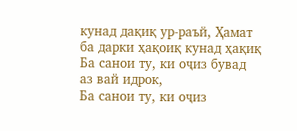кунад дақиқ ур-раъй, Ҳамат ба дарки ҳақоиқ кунад ҳақиқ
Ба санои ту, ки оҷиз бувад аз вай идрок,
Ба санои ту, ки оҷиз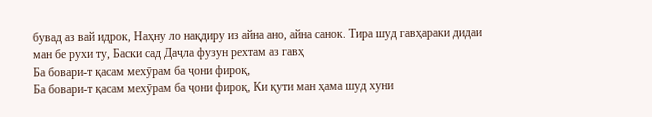бувад аз вай идрок, Наҳну ло нақдиру из айна ано, айна санок. Тира шуд гавҳараки дидаи ман бе рухи ту, Баски сад Даҷла фузун рехтам аз гавҳ
Ба бовари-т қасам мехӯрам ба ҷони фироқ,
Ба бовари-т қасам мехӯрам ба ҷони фироқ, Ки қути ман ҳама шуд хуни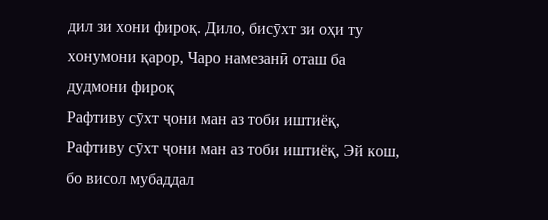дил зи хони фироқ. Дило, бисӯхт зи оҳи ту хонумони қарор, Чаро намезанӣ оташ ба дудмони фироқ
Рафтиву сӯхт ҷони ман аз тоби иштиёқ,
Рафтиву сӯхт ҷони ман аз тоби иштиёқ, Эй кош, бо висол мубаддал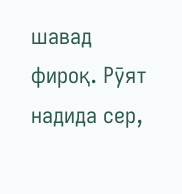шавад фироқ. Рӯят надида сер,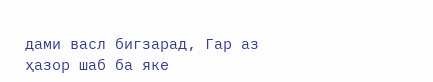дами васл бигзарад, Гар аз ҳазор шаб ба яке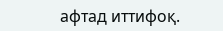афтад иттифоқ.